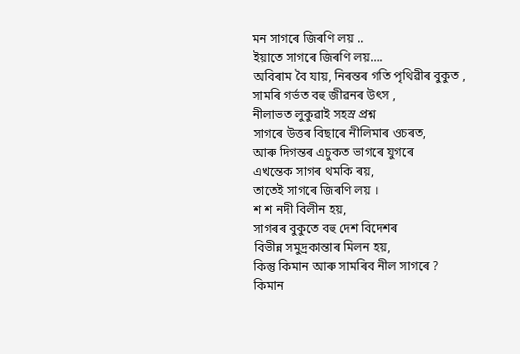মন সাগৰে জিৰণি লয় ..
ইয়াতে সাগৰে জিৰণি লয়….
অবিৰাম বৈ যায়, নিৰন্তৰ গতি পৃথিৱীৰ বুকুত ,
সামৰি গর্ভত বহু জীৱনৰ উৎস ,
নীলাভত লুকুৱাই সহস্র প্রশ্ন
সাগৰে উত্তৰ বিছাৰে নীলিমাৰ ওচৰত,
আৰু দিগন্তৰ এচুকত ভাগৰে যুগৰে
এখন্তেক সাগৰ থমকি ৰয়,
তাতেই সাগৰে জিৰণি লয় ।
শ শ নদী বিলীন হয়,
সাগৰৰ বুকুতে বহু দেশ বিদেশৰ
বিভীন্ন সমুদ্ৰকান্তাৰ মিলন হয়,
কিন্তু কিমান আৰু সামৰিব নীল সাগৰে ?
কিমান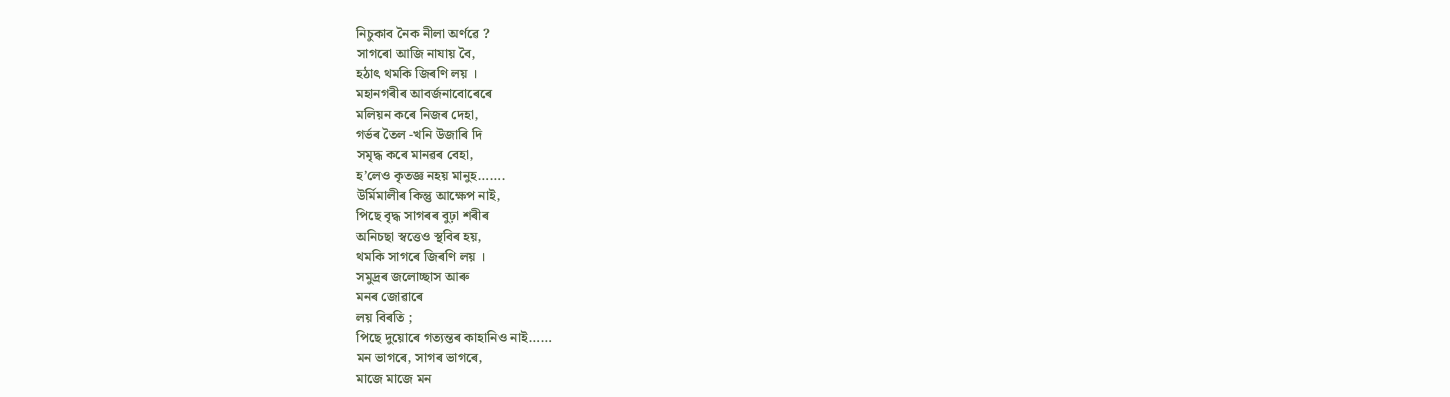নিচুকাব নৈক নীলা অৰ্ণৱে ?
সাগৰো আজি নাযায় বৈ,
হঠাৎ থমকি জিৰণি লয় ।
মহানগৰীৰ আবর্জনাবোৰেৰে
মলিয়ন কৰে নিজৰ দেহা,
গর্ভৰ তৈল -খনি উজাৰি দি
সমৃদ্ধ কৰে মানৱৰ বেহা,
হ’লেও কৃতজ্ঞ নহয় মানুহ…….
উৰ্মিমালীৰ কিন্তু আক্ষেপ নাই,
পিছে বৃদ্ধ সাগৰৰ বুঢ়া শৰীৰ
অনিচছা স্বত্তেও স্থবিৰ হয়,
থমকি সাগৰে জিৰণি লয় ।
সমুদ্রৰ জলোচ্ছাস আৰু
মনৰ জোৱাৰে
লয় বিৰতি ;
পিছে দুয়োৰে গত্যন্তৰ কাহানিও নাই……
মন ভাগৰে, সাগৰ ভাগৰে,
মাজে মাজে মন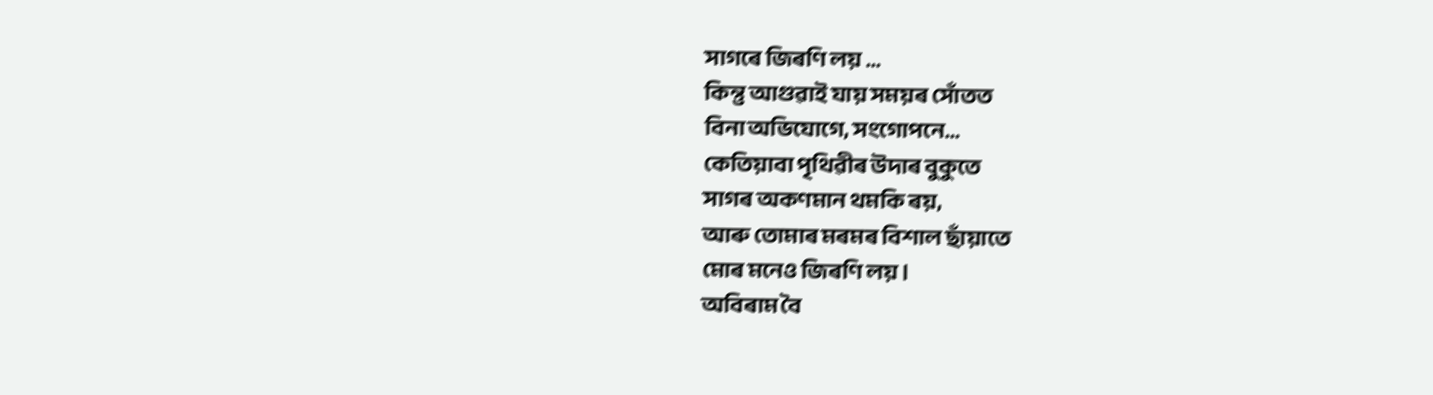সাগৰে জিৰণি লয় …
কিন্তু আগুৱাই যায় সময়ৰ সোঁতত
বিনা অভিযোগে, সংগোপনে…
কেতিয়াবা পৃথিৱীৰ উদাৰ বুকুতে
সাগৰ অকণমান থমকি ৰয়,
আৰু তোমাৰ মৰমৰ বিশাল ছাঁয়াতে
মোৰ মনেও জিৰণি লয় ।
অবিৰাম বৈ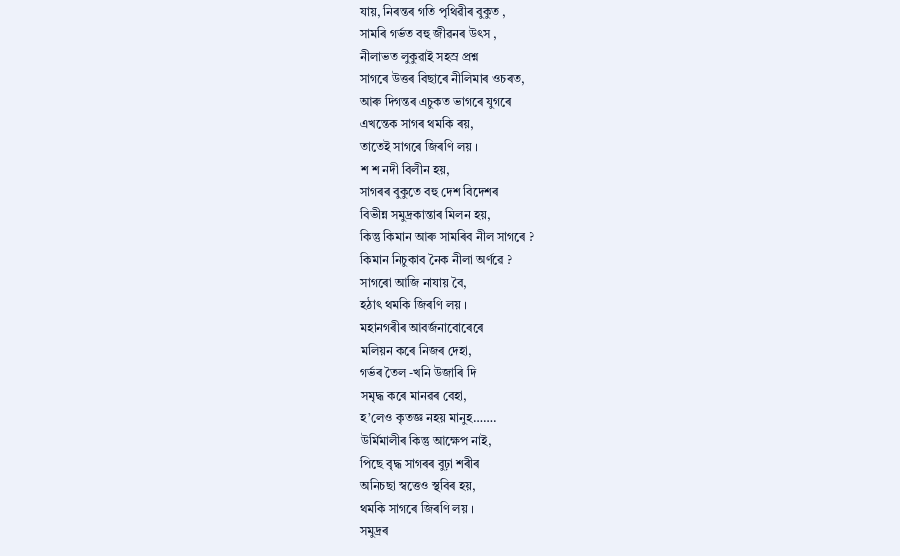যায়, নিৰন্তৰ গতি পৃথিৱীৰ বুকুত ,
সামৰি গর্ভত বহু জীৱনৰ উৎস ,
নীলাভত লুকুৱাই সহস্র প্রশ্ন
সাগৰে উত্তৰ বিছাৰে নীলিমাৰ ওচৰত,
আৰু দিগন্তৰ এচুকত ভাগৰে যুগৰে
এখন্তেক সাগৰ থমকি ৰয়,
তাতেই সাগৰে জিৰণি লয় ।
শ শ নদী বিলীন হয়,
সাগৰৰ বুকুতে বহু দেশ বিদেশৰ
বিভীন্ন সমুদ্ৰকান্তাৰ মিলন হয়,
কিন্তু কিমান আৰু সামৰিব নীল সাগৰে ?
কিমান নিচুকাব নৈক নীলা অৰ্ণৱে ?
সাগৰো আজি নাযায় বৈ,
হঠাৎ থমকি জিৰণি লয় ।
মহানগৰীৰ আবর্জনাবোৰেৰে
মলিয়ন কৰে নিজৰ দেহা,
গর্ভৰ তৈল -খনি উজাৰি দি
সমৃদ্ধ কৰে মানৱৰ বেহা,
হ’লেও কৃতজ্ঞ নহয় মানুহ…….
উৰ্মিমালীৰ কিন্তু আক্ষেপ নাই,
পিছে বৃদ্ধ সাগৰৰ বুঢ়া শৰীৰ
অনিচছা স্বত্তেও স্থবিৰ হয়,
থমকি সাগৰে জিৰণি লয় ।
সমুদ্রৰ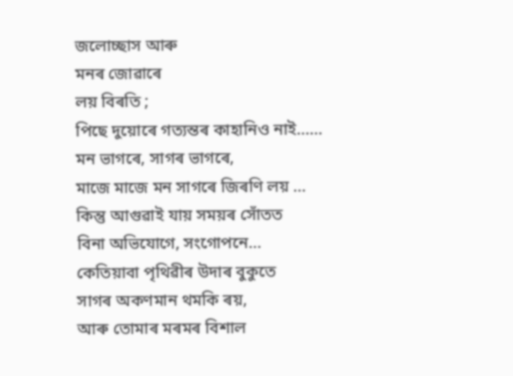জলোচ্ছাস আৰু
মনৰ জোৱাৰে
লয় বিৰতি ;
পিছে দুয়োৰে গত্যন্তৰ কাহানিও নাই……
মন ভাগৰে, সাগৰ ভাগৰে,
মাজে মাজে মন সাগৰে জিৰণি লয় …
কিন্তু আগুৱাই যায় সময়ৰ সোঁতত
বিনা অভিযোগে, সংগোপনে…
কেতিয়াবা পৃথিৱীৰ উদাৰ বুকুতে
সাগৰ অকণমান থমকি ৰয়,
আৰু তোমাৰ মৰমৰ বিশাল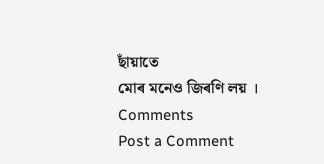ছাঁয়াতে
মোৰ মনেও জিৰণি লয় ।
Comments
Post a Comment